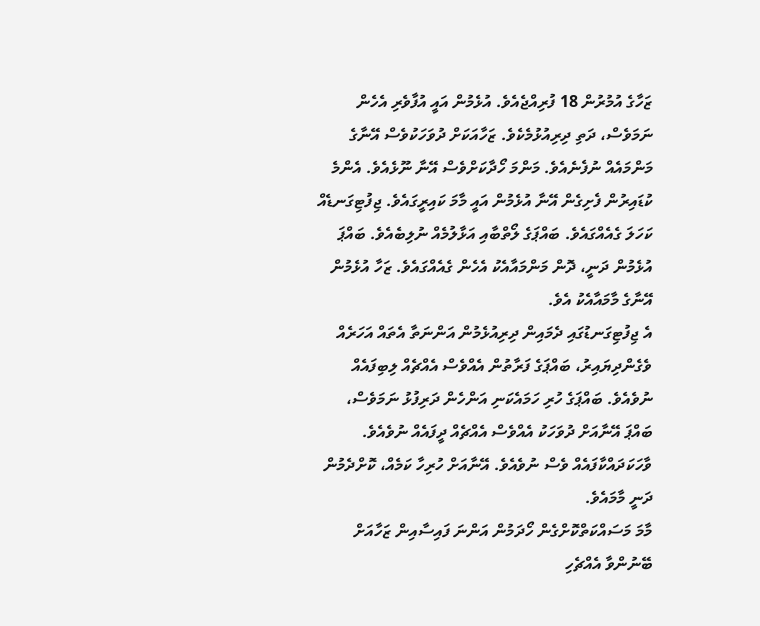ޒަހާގެ އުމުރުން 18 ފުރިއްޖެއެވެ. އުޅެމުން އައީ އުފާވެރި އެހެން ނަމަވެސް، ދަތި ދިރިއުޅުމެކެވެ. ޒަހާއަކަށް ދުވަހަކުވެސް އޭނާގެ މަންމައެއް ނުފެނެއެވެ. މަންމަ ހޯދާކަށްވެސް އޭނާ ނޫޅެއެވެ. އެންމެ ކުޑައިރުން ފެށިގެން އޭނާ އުޅެމުން އައީ މާމަ ކައިރީގައެވެ. ޖިފުޓިގަނޑެއް ކަހަލަ ގެއެއްގައެވެ. ބައްޕަގެ ލޯތްބާއި އަޅާލުމެއް ނުލިބެއެވެ. ބައްޕަ އުޅެމުން ދަނީ، ދޮން މަންމައާއެކު އެހެން ގެއެއްގައެވެ. ޒަހާ އުޅެމުން އޭނާގެ މާމައާއެކު އެވެ.
އެ ޖިފުޓިގަނޑުގައި ދެމައިން ދިރިއުޅެމުން އަންނަތާ އެތައް އަހަރެއް ވެގެންދިޔައިރު، ބައްޕަގެ ފަރާތުން އެއްވެސް އެއްޗެއް ލިބިފައެއް ނުވެއެވެ. ބައްޕަގެ ހުރި ހަމައެކަނި އަންހެން ދަރިފުޅު ނަމަވެސް، ބައްޕަ އޭނާއަށް ދުވަހަކު އެއްވެސް އެއްޗެއް ދީފައެއް ނުވެއެވެ. ވާހަކަދައްކާފައެއް ވެސް ނުވެއެވެ. އޭނާއަށް ހުރިހާ ކަމެއް، ކޮށްދެމުން ދަނީ މާމައެވެ.
މާމަ މަސައްކަތްކޮށްގެން ހޯދަމުން އަންނަ ފައިސާއިން ޒަހާއަށް ބޭނުންވާ އެއްޗެހި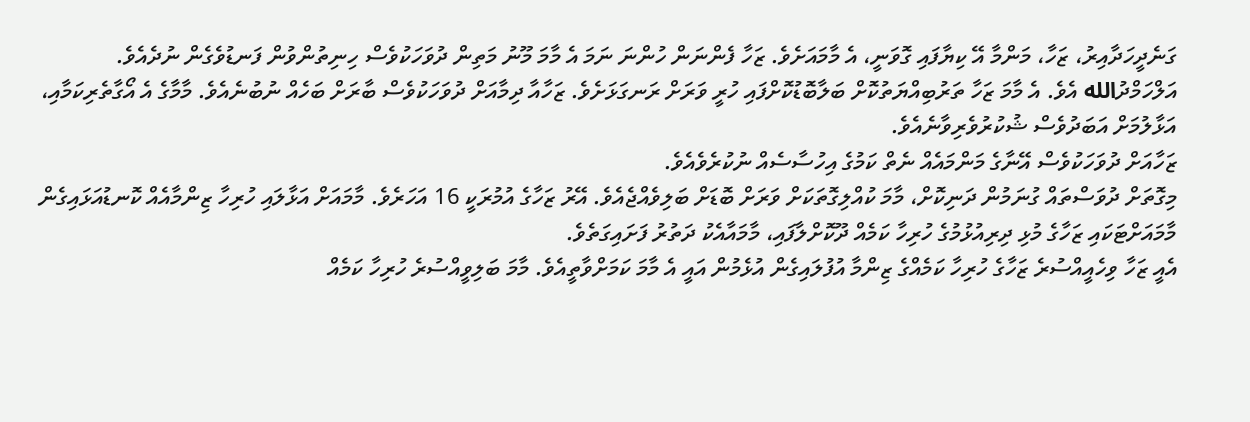ގަނެދީހަދާއިރު، ޒަހާ، މަންމާ އޭ ކިޔާފައި ގޮވަނީ، އެ މާމައަށެވެ. ޒަހާ ފެންނަން ހުންނަ ނަމަ އެ މާމަ މޫނު މަތިން ދުވަހަކުވެސް ހިނިތުންވުން ފަނޑުވެގެން ނުދެއެވެ.
އަލްހަމްދުالله އެވެ. އެ މާމަ ޒަހާ ތަރުބިއްޔަތުކޮށް ބަލާބޮޑުކޮށްފައި ހުރީ ވަރަށް ރަނގަޅަށެވެ. ޒަހާއާ ދިމާއަށް ދުވަހަކުވެސް ބާރަށް ބަހެއް ނުބުނެއެވެ. މާމާގެ އެ އޯގާތެރިކަމާއި، އަޅާލުމަށް އަބަދުވެސް ޝުކުރުވެރިވާނެއެވެ.
ޒަހާއަށް ދުވަހަކުވެސް އޭނާގެ މަންމައެއް ނެތް ކަމުގެ އިހުސާސެއް ނުކުރެވެއެވެ.
މިގޮތަށް ދުވަސްތައް ގުނަމުން ދަނިކޮށް، މާމަ ކުއްލިގޮތަކަށް ވަރަށް ބޮޑަށް ބަލިވެއްޖެއެވެ. އޭރު ޒަހާގެ އުމުރަކީ 16 އަހަރެވެ. މާމައަށް އަޅާލައި ހުރިހާ ޒިންމާއެއް ކޮނޑުއަޅައިގެން މާމައަށްޓަކައި ޒަހާގެ މުޅި ދިރިއުޅުމުގެ ހުރިހާ ކަމެއް ދޫކޮށްލާފައި، މާމައާއެކު ދަތުރު ފަށައިގަތެވެ.
އެއީ ޒަހާ ވިހެއީއްސުރެ ޒަހާގެ ހުރިހާ ކަމެއްގެ ޒިންމާ އުފުލައިގެން އުޅެމުން އައީ އެ މާމަ ކަމަށްވާތީއެވެ. މާމަ ބަލިވީއްސުރެ ހުރިހާ ކަމެއް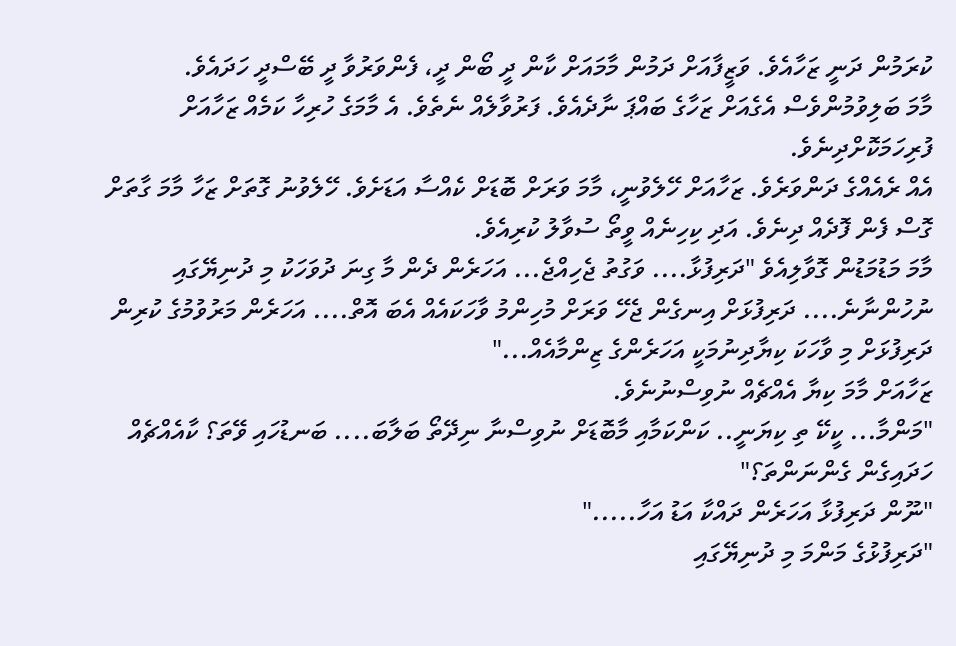ކުރަމުން ދަނީ ޒަހާއެވެ. ވަޒީފާއަށް ދަމުން މާމައަށް ކާން ދީ ބޯން ދީ، ފެންވަރުވާ ދީ ބޭސްދީ ހަދައެވެ.
މާމަ ބަލިވުމުންވެސް އެގެއަށް ޒަހާގެ ބައްޕަ ނާދެއެވެ. ފަރުވާލެއް ނެތެވެ. އެ މާމަގެ ހުރިހާ ކަމެއް ޒަހާއަށް ފުރިހަމަކޮށްދިނެވެ.
އެއް ރެއެއްގެ ދަންވަރެވެ. ޒަހާއަށް ހޭލެވުނީ، މާމަ ވަރަށް ބޮޑަށް ކެއްސާ އަޑަށެވެ. ހޭލެވުނު ގޮތަށް ޒަހާ މާމަ ގާތަށް ގޮސް ފެން ފޮދެއް ދިނެވެ. އަދި ކިހިނެއް ވީތޯ ސުވާލު ކުރިއެވެ.
މާމަ މަޑުމަޑުން ގޮވާލިއެވެ "ދަރިފުޅާ.... ވަގުތު ޖެހިއްޖެ... އަހަރެން ދެން މާ ގިނަ ދުވަހަކު މި ދުނިޔޭގައި ނުހުންނާނެ.... ދަރިފުޅަށް އިނގެން ޖެހޭ ވަރަށް މުހިންމު ވާހަކައެއް އެބަ އޮތް.... އަހަރެން މަރުވުމުގެ ކުރިން ދަރިފުޅަށް މި ވާހަކަ ކިޔާދިނުމަކީ އަހަރެންގެ ޒިންމާއެއް..."
ޒަހާއަށް މާމަ ކިޔާ އެއްޗެއް ނުވިސްނުނެވެ.
"މަންމާ... ކީކޭ ތި ކިޔަނީ.. ކަންކަމާއި މާބޮޑަށް ނުވިސްނާ ނިދޭތޯ ބަލާބަ.... ބަނޑުހައި ވޭތަ؟ ކާއެއްޗެއް ހަދައިގެން ގެންނަންތަ؟"
"ނޫން ދަރިފުޅާ އަހަރެން ދައްކާ އަޑު އަހާ....."
"ދަރިފުޅުގެ މަންމަ މި ދުނިޔޭގައި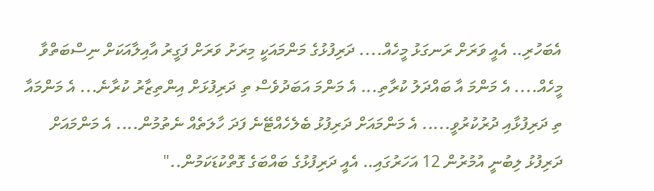އެބަހުރި.. އެއީ ވަރަށް ރަނގަޅު މީހެއް.... ދަރިފުޅުގެ މަންމައަކީ މިރަށު ވަރަށް ފަގީރު އާއިލާއަކަށް ނިސްބަތްވާ މީހެއް.... އެ މަންމަ އާ ބައްދަލު ކުރާތި... އެ މަންމަ އަބަދުވެސް ތި ދަރިފުޅަށް އިންތިޒާރު ކުރާނެ... އެ މަންމައާ ތި ދަރިފުޅާއި ދުރުކުރުވީ..... އެ މަންމައަށް ދަރިފުޅު ބެލެހެއްޓޭނެ ފަދަ ހާލަތެއް ނެތުމުން.... އެ މަންމައަށް ދަރިފުޅު ލިބުނީ އުމުރުން 12 އަހަރުގައި.. އެއީ ދަރިފުޅުގެ ބައްބަގެ ގޮތްކުޑަކަމުން.."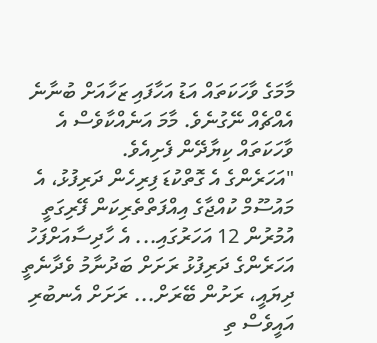މާމަގެ ވާހަކަތައް އަޑު އަހާފައި ޒަހާއަށް ބުނާނެ އެއްޗެއް ނޭގުނެވެ. މާމަ އަނެއްކާވެސް އެ ވާހަކަތައް ކިޔާދޭން ފެށިއެވެ.
"އަހަރެންގެ އެ ގޮތްކުޑަ ފިރިހެން ދަރިފުޅު، އެ މައުސޫމް ކުއްޖާގެ އިއްފަތްތެރިކަން ފޭރިގަތީ އުމުރުން 12 އަހަރުގައި... އެ ހާދިސާއަށްފަހު އަހަރެންގެ ދަރިފުޅު ރަށަށް ބަދުނާމު ވެދާނެތީ ދިޔައީ، ރަށުން ބޭރަށް... ރަށަށް އެނބުރި އައީވެސް ތި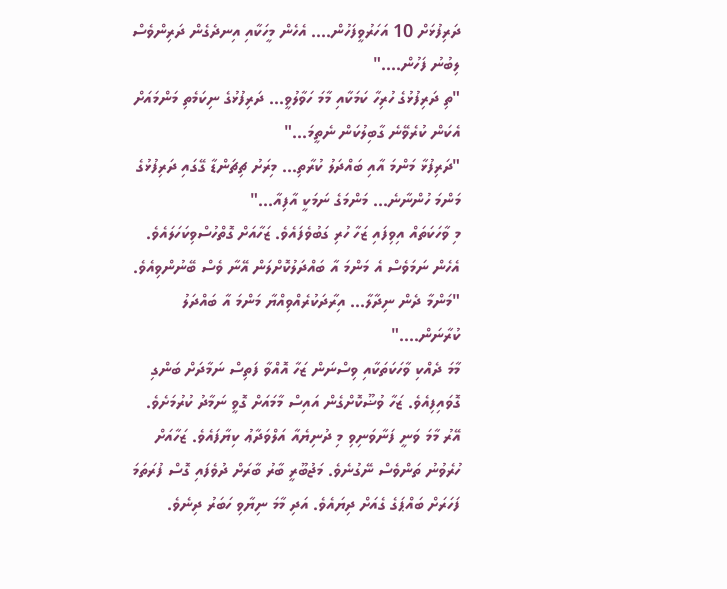ދަރިފުޅަށް 10 އަހަރުވީފަހުން.... އެހެން މީހަކާއި އިނދެގެން ދަރިންވެސް ލިބުނު ފަހުން...."
"ތި ދަރިފުޅުގެ ހުރިހާ ކަމަކާއި މާމަ ހަވާލުވީ... ދަރިފުޅުގެ ނިކަމެތި މަންމައަށް އެކަން ކުރެވޭނެ ގާބިލުކަން ނެތީމަ..."
"ދަރިފުޅާ މަންމަ އާއި ބައްދަލު ކުރާތި... މިރަށު ޗިޗަންޑާ ގޭގައި ދަރިފުޅުގެ މަންމަ ހުންނާނެ... މަންމަގެ ނަމަކީ އާފިއާ..."
މި ވާހަކަތައް އިވިފައި ޒަހާ ހުރި ގަބުވެފައެވެ. ޒަހާއަށް ގޮތްހުސްވިކަހަލައެވެ. އެހެން ނަމަވެސް އެ މަންމަ އާ ބައްދަލުކޮށްލަން އޭނާ ވެސް ބޭނުންވިއެވެ.
"މަންމާ ދެން ނިދާލާ... އިރާދަކުރެއްވިއްޔާ މަންމަ އާ ބައްދަލު ކުރާނަން...."
މާމަ ދެއްކި ވާހަކަތަކާއި ވިސްނަން ޒަހާ އޮއްވާ ފަތިސް ނަމާދަށް ބަންގި ގޮވައިފިއެވެ. ޒަހާ ވުޟޫކޮށްގެން އައިސް މާމައަށް ގޮވީ ނަމާދު ކުރުމަށެވެ.
އޭރު މާމަ ވަނީ ފަނާވަނިވި މި ދުނިޔެއާ އަލްވަދާޢު ކިޔާފައެވެ. ޒަހާއަށް ހުރެވުނު ތަންވެސް ނޭގުނެވެ. މަޖުބޫރީ ބާރު ބާރަށް ދުވެފައި ގޮސް ފުރަތަމަ ފަހަރަށް ބައްޕަގެ ގެއަށް ދިޔައެވެ. އަދި މާމަ ނިޔާވި ހަބަރު ދިނެވެ.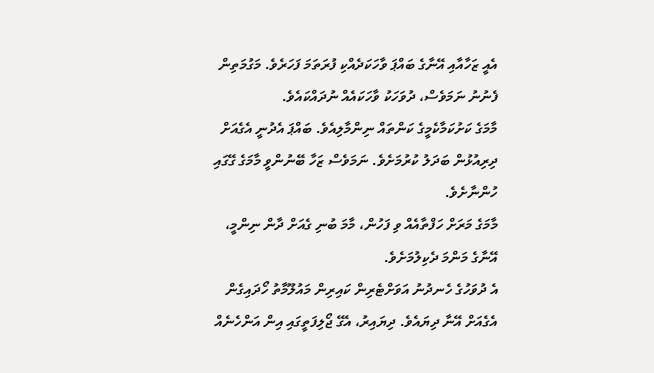އެއީ ޒަހާއާއި އޭނާގެ ބައްޕަ ވާހަކަދެއްކި ފުރަތަމަ ފަހަރެވެ. މަގުމަތިން ފެނުނު ނަމަވެސް، ދުވަހަކު ވާހަކައެއް ނުދައްކައެވެ.
މާމަގެ ކަށުކަމާކެމީގެ ކަންތައް ނިންމާލިއެވެ. ބައްޕަ އެދުނީ އެގެއަށް ދިރިއުޅުން ބަދަލު ކުރުމަށެވެ. ނަމަވެސް ޒަހާ ބޭނުންވީ މާމަގެ ގޭގައި ހުންނާށެވެ.
މާމަގެ މަރަށް ހަފްތާއެއް ވި ފަހުން، މާމަ ބުނި ގެއަށް ދާން ނިންމީ، އޭނާގެ މަންމަ ދެކިލުމަށެވެ.
އެ ދުވަހުގެ ހެނދުނު އަވަށްޓެރިން ކައިރިން މައުލޫމާތު ހޯދައިގެން އެގެއަށް އޭނާ ދިޔައެވެ. ދިޔައިރު، އެގޭ ޖޯލިފަތީގައި އިން އަންހެނެއް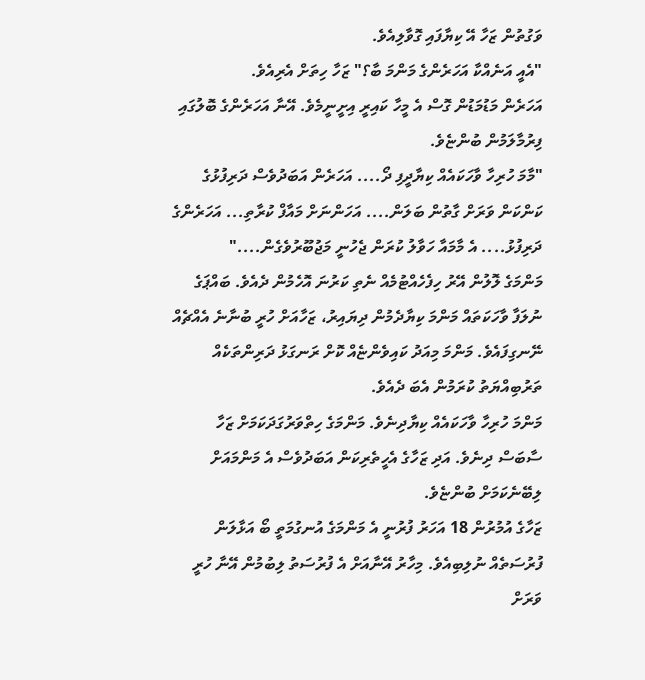ވަގުތުން ޒަހާ އޭ ކިޔާފައި ގޮވާލިއެވެ.
"އެއީ އަނެއްކާ އަހަރެންގެ މަންމަ ބާ؟" ޒަހާ ހިތަށް އެރިއެވެ.
އަހަރެން މަޑުމަޑުން ގޮސް އެ މީހާ ކައިރީ އިށީނީމެވެ. އޭނާ އަހަރެންގެ ބޮލުގައި ފިރުމާލަމުން ބުންޏެވެ.
"މާމަ ހުރިހާ ވާހަކައެއް ކިޔާދީފި ދޯ.... އަހަރެން އަބަދުވެސް ދަރިފުޅުގެ ކަންކަން ވަރަށް ގާތުން ބަލަން.... އަހަންނަށް މައާފް ކުރާތި... އަހަރެންގެ ދަރިފުޅު.... އެ މާމައާ ހަވާލު ކުރަން ޖެހުނީ މަޖުބޫރުވެގެން...."
މަންމަގެ ލޮލުން އޭރު ހިފެހެއްޓުމެއް ނެތި ކަރުނަ އޮހެމުން ދެއެވެ. ބައްޕަގެ ނުލަފާ ވާހަކަތައް މަންމަ ކިޔާދެމުން ދިޔައިރު، ޒަހާއަށް ހުރީ ބުނާނެ އެއްޗެއް ނޭނގިފައެވެ. މަންމަ މިއަދު ކައިވެންޏެއް ކޮށް ރަނގަޅު ދަރިންތަކެއް ތަރުބިއްޔަތު ކުރަމުން އެބަ ދެއެވެ.
މަންމަ ހުރިހާ ވާހަކައެއް ކިޔާދިނެވެ. މަންމަގެ ހިތްވަރުގަދަކަމަށް ޒަހާ ސާބަސް ދިނެވެ. އަދި ޒަހާގެ އެހީތެރިކަން އަބަދުވެސް އެ މަންމައަށް ލިބޭނެކަމަށް ބުންޏެވެ.
ޒަހާގެ އުމުރުން 18 އަހަރު ފުރުނީ އެ މަންމަގެ އުނގުމަތީ ބޯ އަޅާލަން ފުރުސަތެއް ނުލިބިއެވެ. މިހާރު އޭނާއަށް އެ ފުރުސަތު ލިބުމުން އޭނާ ހުރީ ވަރަށް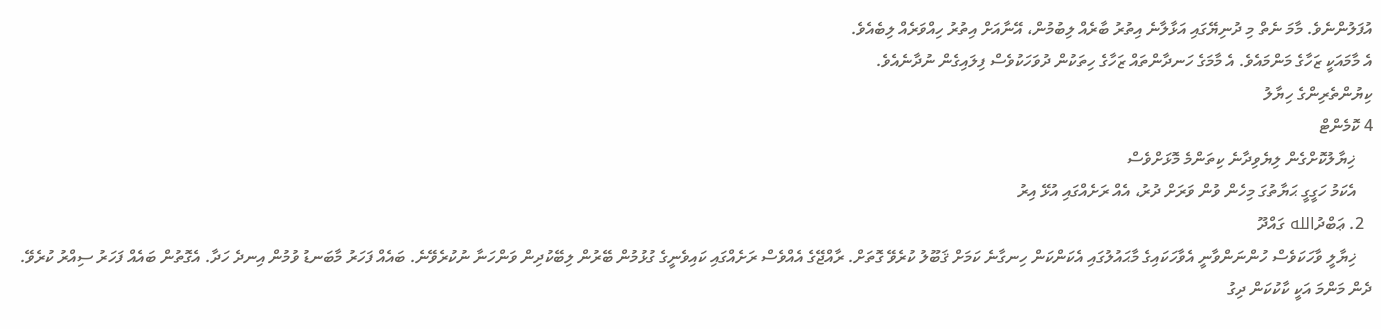އުފަލުންނެވެ. މާމަ ނެތް މި ދުނިޔޭގައި އަޅާލާނެ އިތުރު ބާރެއް ލިބުމުން، އޭނާއަށް އިތުރު ހިއްވަރެއް ލިބެއެވެ.
އެ މާމައަކީ ޒަހާގެ މަންމައެވެ. އެ މާމަގެ ހަނދާންތައް ޒަހާގެ ހިތަކުން ދުވަހަކުވެސް ފިލައިގެން ނުދާނެއެވެ.
ކިޔުންތެރިންގެ ހިޔާލު
4 ކޮމެންޓް
    ޚިޔާލުކޮށްގެން ލިޔެވިދާނެ ކިތަންމެ މޮޅަށްވެސް
    އެކަމު ހަގީގީ ޙަޔާތުގަ މިހެން ވުން ވަރަށް ދުރު، އެއް ރަށެއްގައި އުޅޭ އިރު
  2. ޢަބްދުالله ގައްދޫ
    ޚިޔާލީ ވާހަކަވެސް ހުންނަންވާނީ އެވާހަކައިގެ މާޙައުލުގައި އެކަންކަން ހިނގާނެ ކަމަށް ޤަބޫލު ކުރެވޭ ގޮތަށް. ރާއްޖޭގެ އެއްވެސް ރަށެއްގައި ކައިވެނީގެ ގުޅުމުން ބޭރުން ލިބޭކުދިން ވަންހަނާ ނުކުރެވޭނެ. ބައެއް ފަހަރު މާބަނޑު ވުމުން އިނދެ ހަދާ. އެގޮތުން ބައެއް ފަހަރު ސިއްރު ކުރެވޭ. ދެން މަންމަ އަކީ ކާކުކަން ދިގު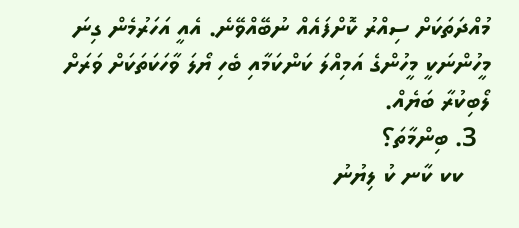މުއްދަތަކަށް ސިއްރު ކޮށްފައެއް ނުބޭއްވޭނެ. އެއީ އަހަރުމެން ގިނަ މީހުންނަކީ މީހުންގެ އަމިއްލަ ކަންކަމާއި ބެހި ޔޯލަ ވާހަކަތަކަށް ވަރަށް ލޯބިކުރާ ބަޔެއް.
  3. ބިންމާތަ؟
    ކކ ކާނ ކު ލިޔުނު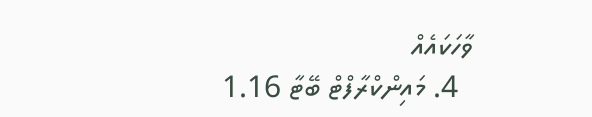ވާހަކައެއް
  4. މައިންކްރާފްޓް ބޭޓާ 1.16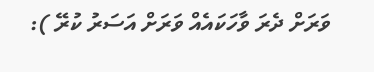ވަރަށް ދެރަ ވާހަކައެއް ވަރަށް އަސަރު ކުރޭ ):